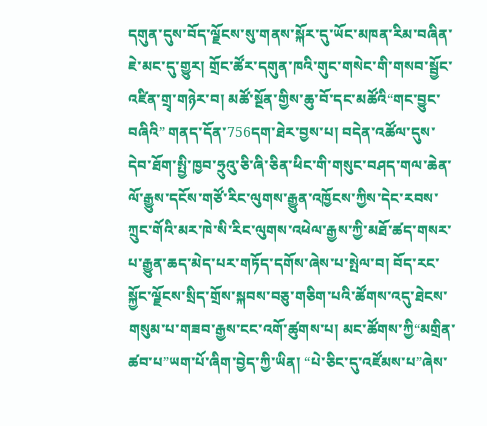དགུན་དུས་བོད་ལྗོངས་སུ་གནས་སྐོར་དུ་ཡོང་མཁན་རིམ་བཞིན་ཇེ་མང་དུ་གྱུར། གྲོང་ཚོར་དགུན་ཁའི་གུང་གསེང་གི་གསབ་སྦྱོང་འཛིན་གྲྭ་གཉེར་བ། མཚོ་སྔོན་གྱིས་ཆུ་བོ་དང་མཚོའི“གང་བྱུང་བཞིའི” གནད་དོན་756དག་ཐེར་བྱས་པ། བདེན་འཚོལ་དུས་དེབ་ཐོག་སྤྱི་ཁྱབ་ཧྲུའུ་ཅི་ཞི་ཅིན་ཕིང་གི་གསུང་བཤད་གལ་ཆེན་ལོ་རྒྱུས་དངོས་གཙོ་རིང་ལུགས་རྒྱུན་འཁྱོངས་ཀྱིས་དེང་རབས་ཀྲུང་གོའི་མར་ཁེ་སི་རིང་ལུགས་འཕེལ་རྒྱས་ཀྱི་མཐོ་ཚད་གསར་པ་རྒྱུན་ཆད་མེད་པར་གཏོད་དགོས་ཞེས་པ་སྤེལ་བ། བོད་རང་སྐྱོང་ལྗོངས་སྲིད་གྲོས་སྐབས་བཅུ་གཅིག་པའི་ཚོགས་འདུ་ཐེངས་གསུམ་པ་གཟབ་རྒྱས་ངང་འགོ་ཚུགས་པ། མང་ཚོགས་ཀྱི“མགྲིན་ཚབ་པ”ཡག་པོ་ཞིག་བྱེད་ཀྱི་ཡིན། “པེ་ཅིང་དུ་འཛོམས་པ”ཞེས་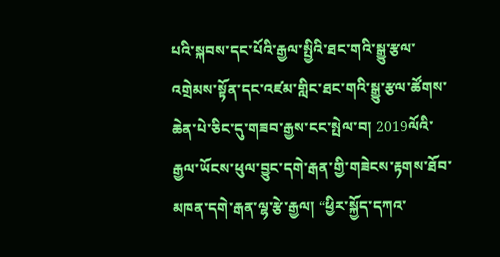པའི་སྐབས་དང་པོའི་རྒྱལ་སྤྱིའི་ཐང་གའི་སྒྱུ་རྩལ་འགྲེམས་སྟོན་དང་འཛམ་གླིང་ཐང་གའི་སྒྱུ་རྩལ་ཚོགས་ཆེན་པེ་ཅིང་དུ་གཟབ་རྒྱས་ངང་སྤེལ་བ། 2019ལོའི་རྒྱལ་ཡོངས་ཕུལ་བྱུང་དགེ་རྒན་གྱི་གཟེངས་རྟགས་ཐོབ་མཁན་དགེ་རྒན་ལྷ་རྩེ་རྒྱལ། “ཕྱིར་སྐྱོད་དཀའ་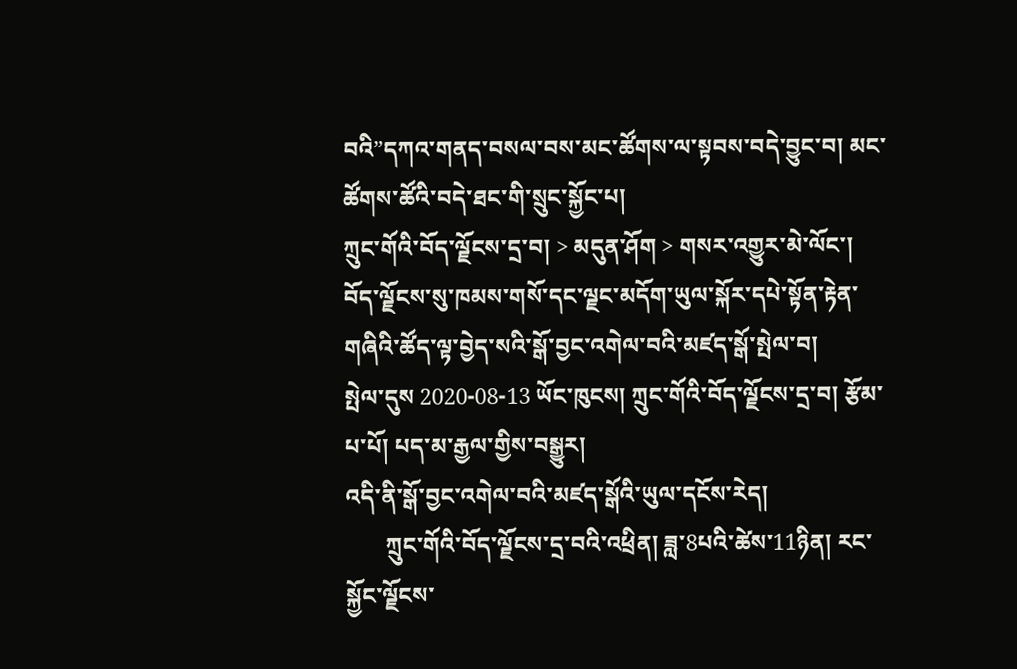བའི”དཀའ་གནད་བསལ་བས་མང་ཚོགས་ལ་སྟབས་བདེ་བྱུང་བ། མང་ཚོགས་ཚོའི་བདེ་ཐང་གི་སྲུང་སྐྱོང་པ།
ཀྲུང་གོའི་བོད་ལྗོངས་དྲ་བ། > མདུན་ཤོག > གསར་འགྱུར་མེ་ལོང་།
བོད་ལྗོངས་སུ་ཁམས་གསོ་དང་ལྗང་མདོག་ཡུལ་སྐོར་དཔེ་སྟོན་རྟེན་གཞིའི་ཚོད་ལྟ་བྱེད་སའི་སྒོ་བྱང་འགེལ་བའི་མཛད་སྒོ་སྤེལ་བ།
སྤེལ་དུས 2020-08-13 ཡོང་ཁུངས། ཀྲུང་གོའི་བོད་ལྗོངས་དྲ་བ། རྩོམ་པ་པོ། པད་མ་རྒྱལ་གྱིས་བསྒྱུར།
འདི་ནི་སྒོ་བྱང་འགེལ་བའི་མཛད་སྒོའི་ཡུལ་དངོས་རེད།
       ཀྲུང་གོའི་བོད་ལྗོངས་དྲ་བའི་འཕྲིན། ཟླ་8པའི་ཚེས་11ཉིན། རང་སྐྱོང་ལྗོངས་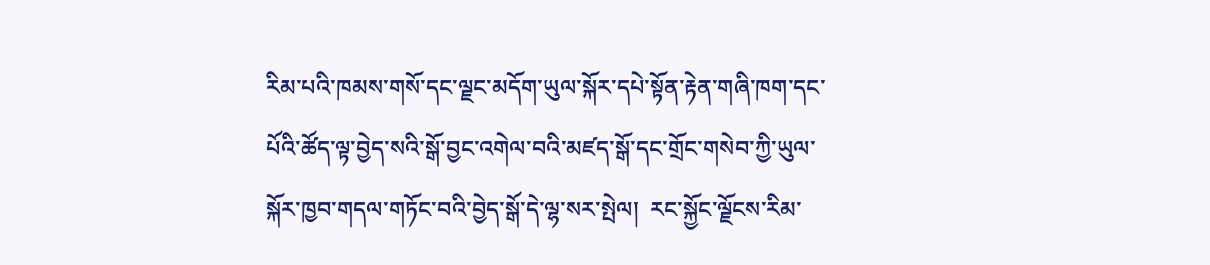རིམ་པའི་ཁམས་གསོ་དང་ལྗང་མདོག་ཡུལ་སྐོར་དཔེ་སྟོན་རྟེན་གཞི་ཁག་དང་པོའི་ཚོད་ལྟ་བྱེད་སའི་སྒོ་བྱང་འགེལ་བའི་མཛད་སྒོ་དང་གྲོང་གསེབ་ཀྱི་ཡུལ་སྐོར་ཁྱབ་གདལ་གཏོང་བའི་བྱེད་སྒོ་དེ་ལྷ་སར་སྤེལ།  རང་སྐྱོང་ལྗོངས་རིམ་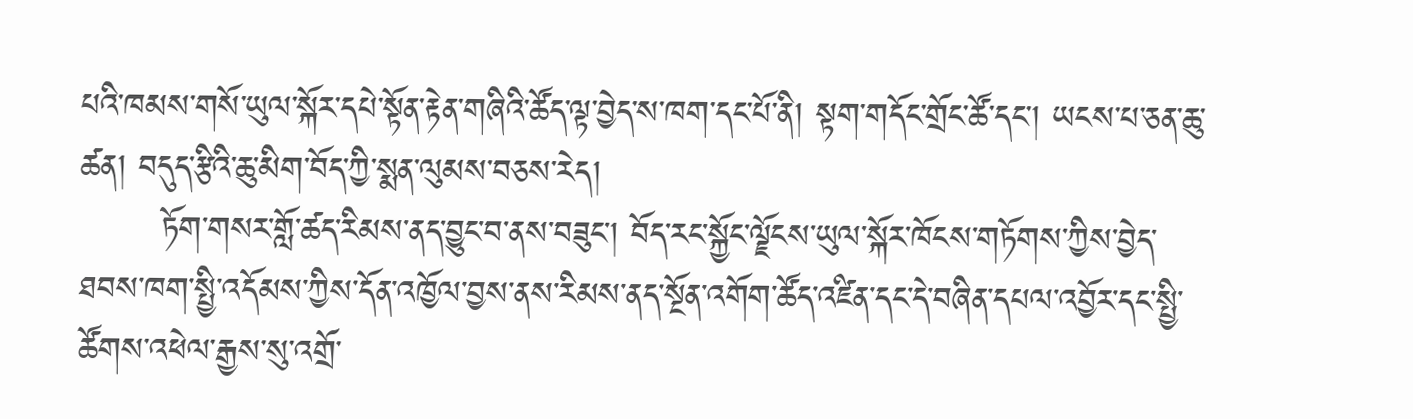པའི་ཁམས་གསོ་ཡུལ་སྐོར་དཔེ་སྟོན་རྟེན་གཞིའི་ཚོད་ལྟ་བྱེད་ས་ཁག་དང་པོ་ནི། སྟག་གདོང་གྲོང་ཚོ་དང་། ཡངས་པ་ཅན་ཆུ་ཚན། བདུད་རྩིའི་ཆུ་མིག་བོད་ཀྱི་སྨན་ལུམས་བཅས་རེད།
       ཏོག་གསར་གློ་ཚད་རིམས་ནད་བྱུང་བ་ནས་བཟུང་། བོད་རང་སྐྱོང་ལྗོངས་ཡུལ་སྐོར་ཁོངས་གཏོགས་ཀྱིས་བྱེད་ཐབས་ཁག་སྤྱི་འདོམས་ཀྱིས་དོན་འཁྱོལ་བྱས་ནས་རིམས་ནད་སྔོན་འགོག་ཚོད་འཛིན་དང་དེ་བཞིན་དཔལ་འབྱོར་དང་སྤྱི་ཚོགས་འཕེལ་རྒྱས་སུ་འགྲོ་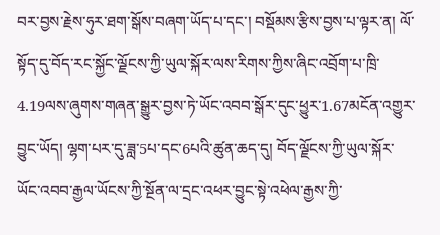བར་བྱས་རྗེས་ཧུར་ཐག་སྒོས་བཞག་ཡོད་པ་དང་། བསྡོམས་རྩིས་བྱས་པ་ལྟར་ན། ལོ་སྟོད་དུ་བོད་རང་སྐྱོང་ལྗོངས་ཀྱི་ཡུལ་སྐོར་ལས་རིགས་ཀྱིས་ཞིང་འབྲོག་པ་ཁྲི་4.19ལས་ཞུགས་གཞན་སྒྱུར་བྱས་ཏེ་ཡོང་འབབ་སྒོར་དུང་ཕྱུར་1.67མངོན་འགྱུར་བྱུང་ཡོད། ལྷག་པར་དུ་ཟླ་5པ་དང་6པའི་ཚུན་ཆད་དུ། བོད་ལྗོངས་ཀྱི་ཡུལ་སྐོར་ཡོང་འབབ་རྒྱལ་ཡོངས་ཀྱི་སྔོན་ལ་དྲང་འཕར་བྱུང་སྟེ་འཕེལ་རྒྱས་ཀྱི་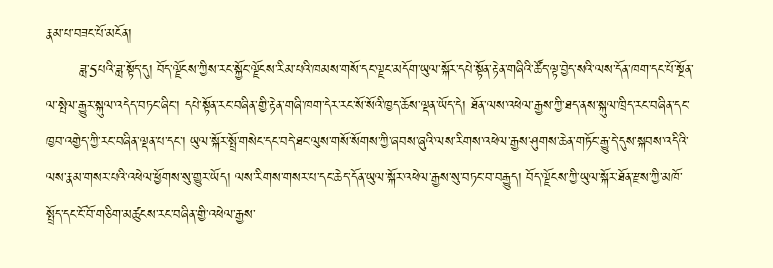རྣམ་པ་བཟང་པོ་མངོན།
       ཟླ་5པའི་ཟླ་སྟོད་དུ། བོད་ལྗོངས་ཀྱིས་རང་སྐྱོང་ལྗོངས་རིམ་པའི་ཁམས་གསོ་དང་ལྗང་མདོག་ཡུལ་སྐོར་དཔེ་སྟོན་རྟེན་གཞིའི་ཚོད་ལྟ་བྱེད་སའི་ལས་དོན་ཁག་དང་པོ་སྔོན་ལ་སྤེལ་རྒྱུར་སྐུལ་འདེད་བཏང་ཞིང་། དཔེ་སྟོན་རང་བཞིན་གྱི་རྟེན་གཞི་ཁག་དེར་རང་སོ་སོའི་ཁྱད་ཆོས་ལྡན་ཡོད་དེ། ཐོན་ལས་འཕེལ་རྒྱས་ཀྱི་ཐད་ནས་སྐུལ་ཁྲིད་རང་བཞིན་དང་ཁྱབ་འགྱེད་ཀྱི་རང་བཞིན་ལྡན་པ་དང་། ཡུལ་སྐོར་སྤྲོ་གསེང་དང་བདེ་ཐང་ལུས་གསོ་སོགས་ཀྱི་ཞབས་ཞུའི་ལས་རིགས་འཕེལ་རྒྱས་ཤུགས་ཆེན་གཏོང་རྒྱུ་དེ་དུས་སྐབས་འདིའི་ལས་རྣམ་གསར་པའི་འཕེལ་ཕྱོགས་སུ་གྱུར་ཡོད། ལས་རིགས་གསར་པ་དང་ཆེད་དོན་ཡུལ་སྐོར་འཕེལ་རྒྱས་སུ་བཏང་བ་བརྒྱུད། བོད་ལྗོངས་ཀྱི་ཡུལ་སྐོར་ཐོན་རྫས་ཀྱི་མཁོ་སྤྲོད་དང་ངོ་བོ་གཅིག་མཚུངས་རང་བཞིན་གྱི་འཕེལ་རྒྱས་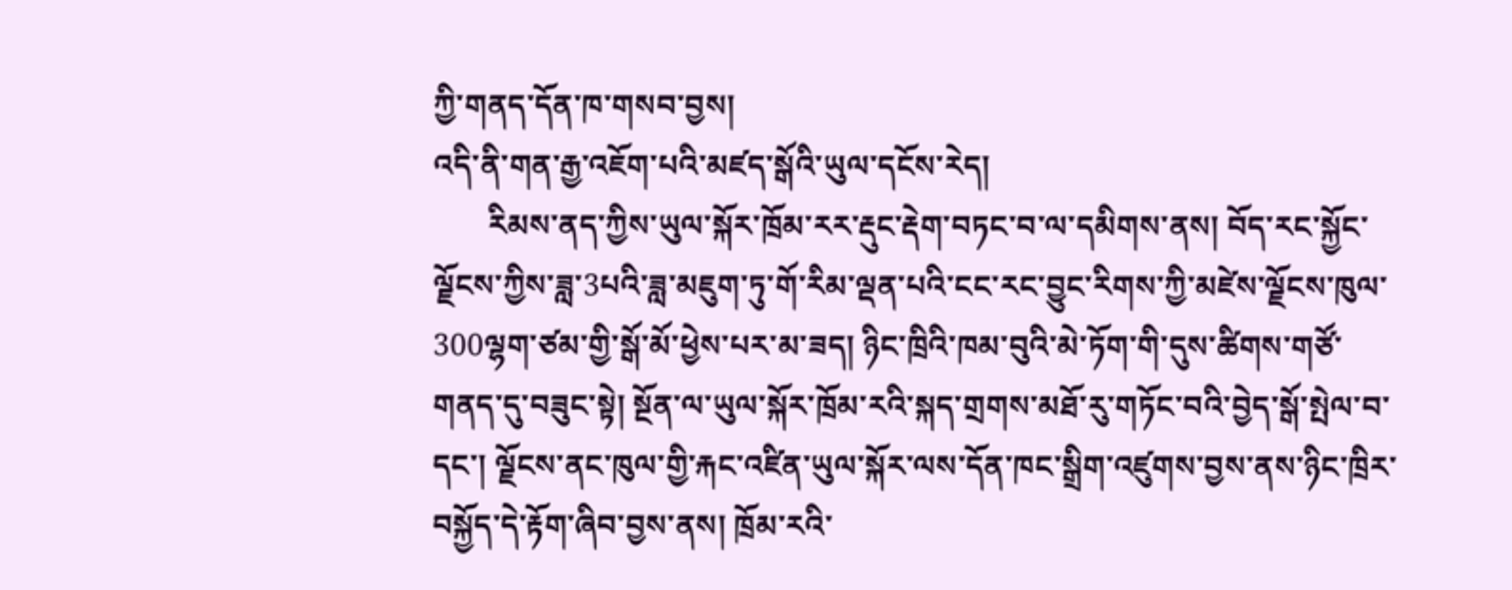ཀྱི་གནད་དོན་ཁ་གསབ་བྱས།
འདི་ནི་གན་རྒྱ་འཇོག་པའི་མཛད་སྒོའི་ཡུལ་དངོས་རེད།
       རིམས་ནད་ཀྱིས་ཡུལ་སྐོར་ཁྲོམ་རར་རྡུང་རྡེག་བཏང་བ་ལ་དམིགས་ནས། བོད་རང་སྐྱོང་ལྗོངས་ཀྱིས་ཟླ་3པའི་ཟླ་མཇུག་ཏུ་གོ་རིམ་ལྡན་པའི་ངང་རང་བྱུང་རིགས་ཀྱི་མཛེས་ལྗོངས་ཁུལ་300ལྷག་ཙམ་གྱི་སྒོ་མོ་ཕྱེས་པར་མ་ཟད། ཉིང་ཁྲིའི་ཁམ་བུའི་མེ་ཏོག་གི་དུས་ཚིགས་གཙོ་གནད་དུ་བཟུང་སྟེ། སྔོན་ལ་ཡུལ་སྐོར་ཁྲོམ་རའི་སྐད་གྲགས་མཐོ་རུ་གཏོང་བའི་བྱེད་སྒོ་སྤེལ་བ་དང་། ལྗོངས་ནང་ཁུལ་གྱི་རྐང་འཛིན་ཡུལ་སྐོར་ལས་དོན་ཁང་སྒྲིག་འཛུགས་བྱས་ནས་ཉིང་ཁྲིར་བསྐྱོད་དེ་རྟོག་ཞིབ་བྱས་ནས། ཁྲོམ་རའི་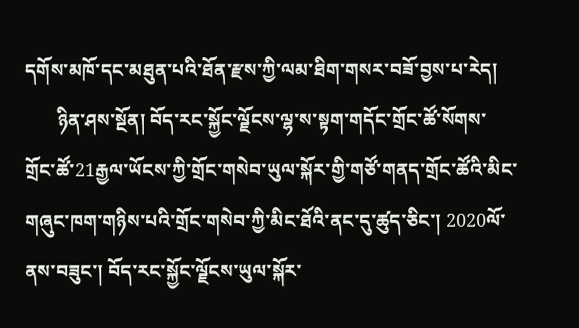དགོས་མཁོ་དང་མཐུན་པའི་ཐོན་རྫས་ཀྱི་ལམ་ཐིག་གསར་བཟོ་བྱས་པ་རེད།
       ཉིན་ཤས་སྔོན། བོད་རང་སྐྱོང་ལྗོངས་ལྷ་ས་སྟག་གདོང་གྲོང་ཚོ་སོགས་གྲོང་ཚོ་21རྒྱལ་ཡོངས་ཀྱི་གྲོང་གསེབ་ཡུལ་སྐོར་གྱི་གཙོ་གནད་གྲོང་ཚོའི་མིང་གཞུང་ཁག་གཉིས་པའི་གྲོང་གསེབ་ཀྱི་མིང་ཐོའི་ནང་དུ་ཚུད་ཅིང་། 2020ལོ་ནས་བཟུང་། བོད་རང་སྐྱོང་ལྗོངས་ཡུལ་སྐོར་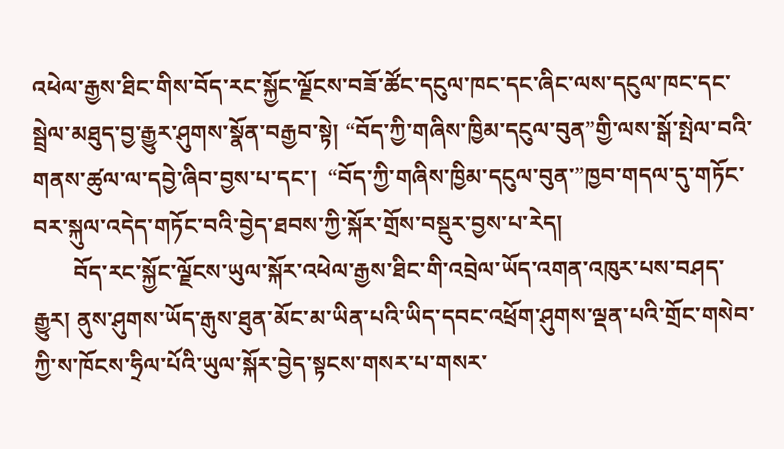འཕེལ་རྒྱས་ཐིང་གིས་བོད་རང་སྐྱོང་ལྗོངས་བཟོ་ཚོང་དངུལ་ཁང་དང་ཞིང་ལས་དངུལ་ཁང་དང་སྦྲེལ་མཐུད་བྱ་རྒྱུར་ཤུགས་སྣོན་བརྒྱབ་སྟེ། “བོད་ཀྱི་གཞིས་ཁྱིམ་དངུལ་བུན”གྱི་ལས་སྒོ་སྤེལ་བའི་གནས་ཚུལ་ལ་དབྱེ་ཞིབ་བྱས་པ་དང་།  “བོད་ཀྱི་གཞིས་ཁྱིམ་དངུལ་བུན་”ཁྱབ་གདལ་དུ་གཏོང་བར་སྐུལ་འདེད་གཏོང་བའི་བྱེད་ཐབས་ཀྱི་སྐོར་གྲོས་བསྡུར་བྱས་པ་རེད།
       བོད་རང་སྐྱོང་ལྗོངས་ཡུལ་སྐོར་འཕེལ་རྒྱས་ཐིང་གི་འབྲེལ་ཡོད་འགན་འཁུར་པས་བཤད་རྒྱུར། ནུས་ཤུགས་ཡོད་རྒུས་ཐུན་མོང་མ་ཡིན་པའི་ཡིད་དབང་འཕྲོག་ཤུགས་ལྡན་པའི་གྲོང་གསེབ་ཀྱི་ས་ཁོངས་ཧྲིལ་པོའི་ཡུལ་སྐོར་བྱེད་སྟངས་གསར་པ་གསར་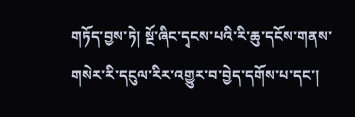གཏོད་བྱས་ཏེ། སྔོ་ཞིང་དྭངས་པའི་རི་ཆུ་དངོས་གནས་གསེར་རི་དངུལ་རིར་འགྱུར་བ་བྱེད་དགོས་པ་དང་།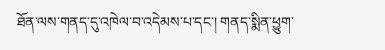ཐོན་ལས་གནད་དུ་འཁེལ་བ་འདེམས་པ་དང་། གནད་སྨིན་ཕྱུག་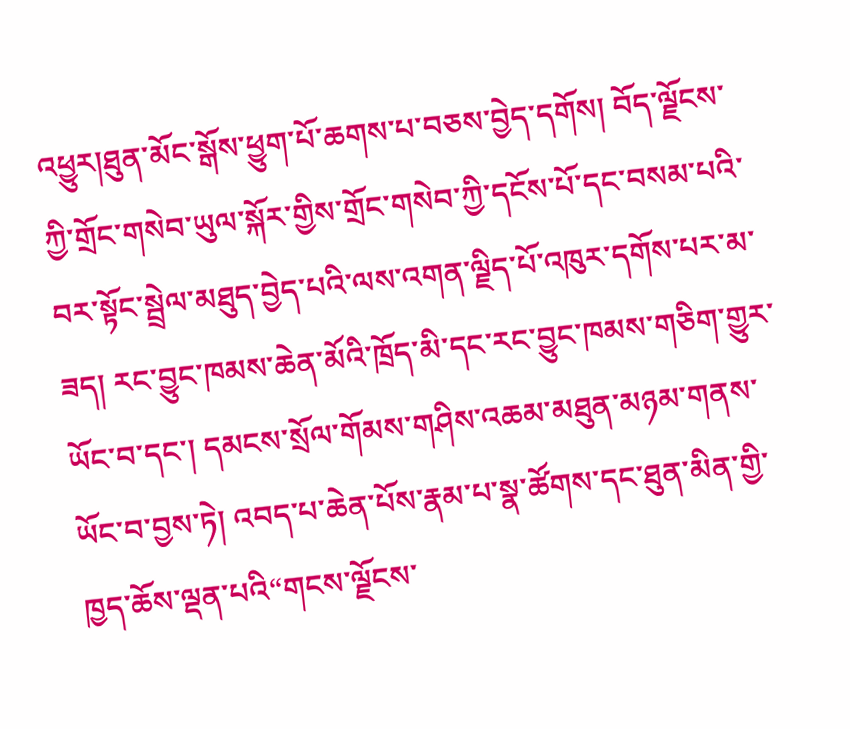འཕྱུར།ཐུན་མོང་སྒོས་ཕྱུག་པོ་ཆགས་པ་བཅས་བྱེད་དགོས། བོད་ལྗོངས་ཀྱི་གྲོང་གསེབ་ཡུལ་སྐོར་གྱིས་གྲོང་གསེབ་ཀྱི་དངོས་པོ་དང་བསམ་པའི་བར་སྟོང་སྦྲེལ་མཐུད་བྱེད་པའི་ལས་འགན་ལྗིད་པོ་འཁུར་དགོས་པར་མ་ཟད། རང་བྱུང་ཁམས་ཆེན་མོའི་ཁྲོད་མི་དང་རང་བྱུང་ཁམས་གཅིག་གྱུར་ཡོང་བ་དང་། དམངས་སྲོལ་གོམས་གཤིས་འཆམ་མཐུན་མཉམ་གནས་ཡོང་བ་བྱས་ཏེ། འབད་པ་ཆེན་པོས་རྣམ་པ་སྣ་ཚོགས་དང་ཐུན་མིན་གྱི་ཁྱད་ཆོས་ལྡན་པའི“གངས་ལྗོངས་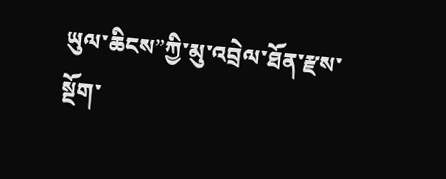ཡུལ་ཆིངས”ཀྱི་མུ་འབྲེལ་ཐོན་རྫས་སྔོག་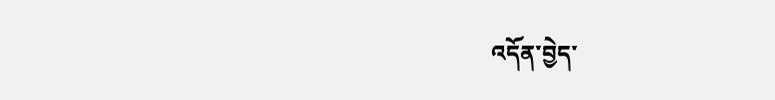འདོན་བྱེད་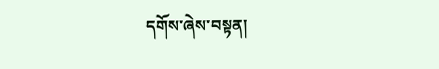དགོས་ཞེས་བསྟན།